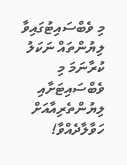މި ވެބްސައިޓުގައިވާ ލިޔުންތައް ނަކަލު ކުރާނަމަ މި ވެބްސައިޓަށާއި ލިޔުންތެރިއާއަށް ހަވާލާދެއްވާ!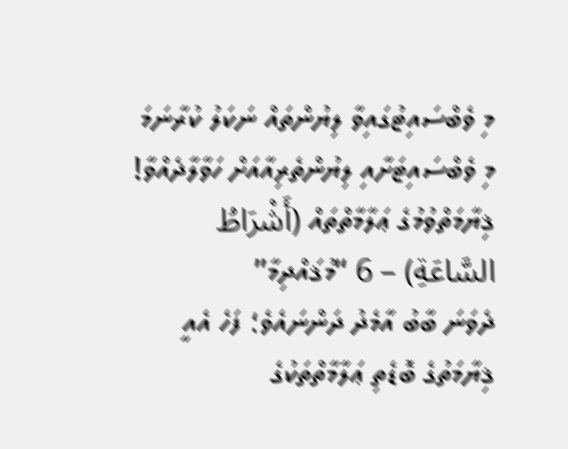މި ވެބްސައިޓުގައިވާ ލިޔުންތައް ނަކަލު ކުރާނަމަ މި ވެބްސައިޓަށާއި ލިޔުންތެރިއާއަށް ހަވާލާދެއްވާ!
ޤިޔާމަތްވުމުގެ ޢަލާމާތްތައް (أَشْرَاطُ السَّاعَةِ) – 6 “މުޤައްދިމާ”
ދެވަނަ ބާބު އާމެދު ދަންނައެވެ؛ ފަހެ އެއީ ޤިޔާމަތުގެ ބޮޑެތި ޢަލާމާތްތަކުގެ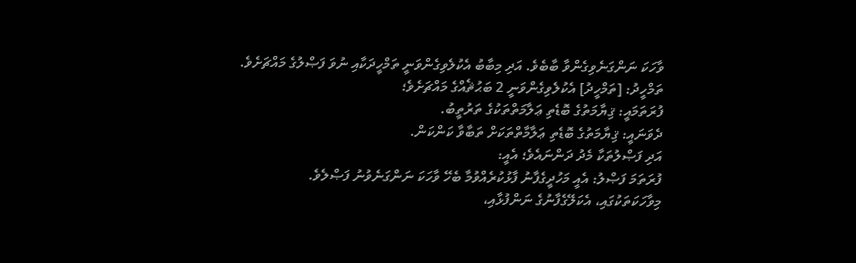ވާހަކަ ނަންގަނެވިގެންވާ ބާބެވެ. އަދި މިބާބު އެކުލެވިގެންވަނީ ތަމްހީދަކާއި ނުވަ ފަޞްލުގެ މައްޗަށެވެ.
ތަމްހީދު: [ތަމްހީދު] އެކުލެވިގެންވަނީ 2 ބަޙުޘެއްގެ މައްޗަށެވެ؛
ފުރަތަމައީ: ޤިޔާމަތުގެ ބޮޑެތި ޢަލާމަތްތަކުގެ ތަރުތީބު.
ދެވަނައީ: ޤިޔާމަތުގެ ބޮޑެތި ޢަލާމާތްތަކަށް ތަބާވާ ކަންކަން.
އަދި ފަޞްލުތަކާ މެދު ދަންނައެވެ؛ އެއީ:
ފުރަތަމަ ފަޞްލު: އެއީ މަހުދީގެފާނު ފާޅުކުރެއްވުމާ ބެހޭ ވާހަކަ ނަންގަނެވުނު ފަޞްލެވެ.
މިވާހަކަތަކުގައި، އެކަލޭގެފާނުގެ ނަންފުޅާއި،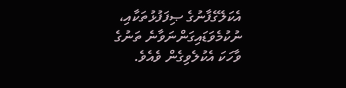އެކަލޭގެފާނުގެ ޞިފަފުޅުތަކާއި، ނުކުމެވަޑައިގަންނަވާނެ ތަނުގެ ވާހަކަ އެކުލެވިގެން ވެއެވެ.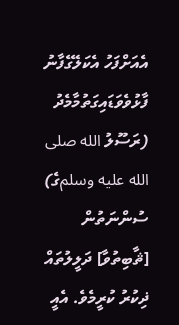އެއަށްފަހު އެކަލޭގެފާނު ފާޅުވެވަޑައިގަތުމާމެދު (ރަސޫލު الله صلى الله عليه وسلمގެ) ސުންނަތުން [ޘާބިތުވާ] ދަލީލުތައް ޛިކުރު ކުރީމެވެ. އެއީ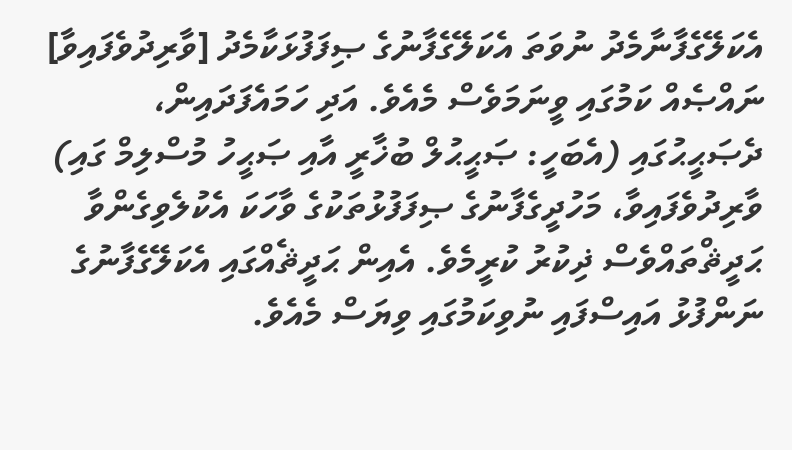އެކަލޭގެފާނާމެދު ނުވަތަ އެކަލޭގެފާނުގެ ޞިފަފުޅަކާމެދު [ވާރިދުވެފައިވާ] ނައްޞެއް ކަމުގައި ވީނަމަވެސް މެއެވެ. އަދި ހަމައެފަދައިން، ދެޞަޙީޙުގައި (އެބަހީ: ޞަޙީޙުލް ބުޚާރީ އާއި ޞަޙީހު މުސްލިމް ގައި) ވާރިދުވެފައިވާ، މަހުދީގެފާނުގެ ޞިފަފުޅުތަކުގެ ވާހަކަ އެކުލެވިގެންވާ ޙަދީޘްތައްވެސް ޛިކުރު ކުރީމެވެ. އެއިން ޙަދީޘެއްގައި އެކަލޭގެފާނުގެ ނަންފުޅު އައިސްފައި ނުވިކަމުގައި ވިޔަސް މެއެވެ.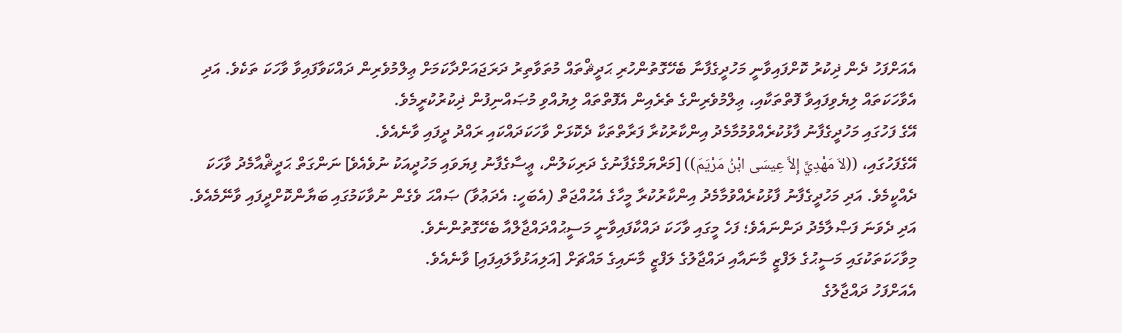އެއަށްފަހު ދެން ޛިކުރު ކޮށްފައިވާނީ މަހުދީގެފާނާ ބެހޭގޮތުންހުރި ޙަދީޘްތައް މުތަވާތިރު ދަރަޖައަށްދާކަމަށް ޢިލްމުވެރިން ދައްކަވާފައިވާ ވާހަކަ ތަކެވެ. އަދި އެވާހަކަތައް ލިޔެވިފައިވާ ފޮތްތަކާއި، ޢިލްމުވެރިންގެ ތެރެއިން އެފޮތްތައް ލިޔުއްވި މުޞައްނިފުން ޛިކުރުކުރީމެވެ.
އޭގެ ފަހުގައި މަހުދީގެފާނު ފާޅުކުރެއްވުމުމާމެދު އިންކާރުކުރާ ފަރާތްތަކާ ދެކޮޅަށް ވާހަކަދައްކައި ރައްދު ދީފައި ވާނެއެވެ.
އޭގެފަހުގައި، ((لاَ مَهْدِيَّ إِلاَّ عِيسَى ابْنُ مَرْيَمَ)) [މަރްޔަމްގެފާނުގެ ދަރިކަލުން، ޢީސާގެފާނު ފިޔަވައި މަހުދީއަކު ނުވެއެވެ] ނަންގަތް ޙަދީޘްއާމެދު ވާހަކަ ދެއްކީމެވެ. އަދި މަހުދީގެފާނު ފާޅުކުރެއްވުމާމެދު އިންކާރުކުރާ މީހާގެ އެޙުއްޖަތް (އެބަހީ: އެދަޢުވާ) ޞައްޙަ ވެގެން ނުވާކަމުގައި ބަޔާންކޮށްދީފައި ވާނޭމެއެވެ.
އަދި ދެވަނަ ފަޞްލާމެދު ދަންނައެވެ؛ ފަހެ މީގައި ވާހަކަ ދައްކާފައިވާނީ މަސީޙުއްދައްޖާލްއާ ބެހޭގޮތުންނެވެ.
މިވާހަކަތަކުގައި މަސީޙުގެ ލަފްޒީ މާނައާއި ދައްޖާލުގެ ލަފްޒީ މާނައިގެ މައްޗަށް [އަލިއަޅުވާލައިފައި] ވާނެއެވެ.
އެއަށްފަހު ދައްޖާލުގެ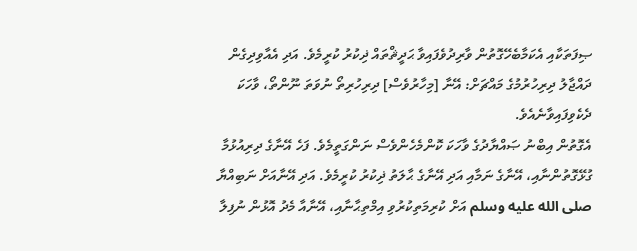ޞިފަތަކާއި އެކަމާބެހޭގޮތުން ވާރިދުވެފައިވާ ޙަދީޘްތައް ޛިކުރު ކުރީމެވެ. އަދި އެއާވިދިގެން ދައްޖާލު ދިރިހުރުމުގެ މައްޗަށް: އޭނާ [މިހާރުވެސް] ދިރިހުރިތޯ ނުވަތަ ނޫންތޯ، ވާހަކަ ދެކެވިފައިވާނެއެވެ.
އެގޮތުން އިބްނު ޞައްޔާދުގެ ވާހަކަ ކޮންމެހެންވެސް ނަންގަތީމެވެ. ފަހެ އޭނާގެ ދިރިއުޅުމާ ގުޅޭގޮތުންނާއި، އޭނާގެ ނަމާއި އަދި އޭނާގެ ޙާލަތު ޛިކުރު ކުރީމެވެ. އަދި އޭނާއަށް ނަބިއްޔާ صلى الله عليه وسلم އަށް ކުރިމަތިކުރުވި އިމްތިޙާނާއި، އޭނާއާ މެދު އޮޅުން ނުފިލާ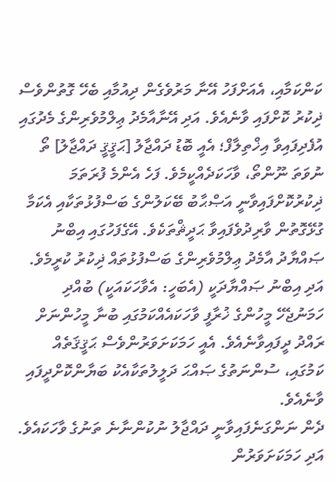ކަންކަމާއި، އެއަށްފަހު އޭނާ މަރުވެގެން ދިއުމާއި ބެހޭ ގޮތުންވެސް ޛިކުރު ކޮށްފައި ވާނެއެވެ. އަދި އޭނާއާމެދު ޢިލްމުވެރިންގެ މެދުގައި އުފެދިފައިވާ އިޚްތިލާފް؛ އެއީ ބޮޑު ދައްޖާލު [ޙަޤީޤީ ދައްޖާލު] ތޯ ނުވަތަ ނޫންތޯ، ވާހަކަދެއްކީމެވެ. ފަހެ އެންމެ ފުރަތަމަ ޛިކުރުކޮށްފައިވާނީ އަޞްޙާބު ބޭކަލުންގެ ބަސްފުޅުތަކާއި އެކަމާ ގުޅޭގޮތުން ވާރިދުވެފައިވާ ޙަދީޘްތަކެވެ. އޭގެފަހުގައި އިބްނު ޞައްޔާދު އާމެދު ޢިލްމުވެރިންގެ ބަސްފުޅުތައް ޛިކުރު ކުރީމެވެ. އަދި އިބްނު ޞައްޔާދަކީ (އެބަހީ: އެވާހަކައަކީ) ބުއްދި ހަމަނުޖެހޭ މީހުންގެ ޚުރާފީ ވާހަކައެއްކަމުގައި ބުނާ މީހުންނަށް ރައްދު ދީފައިވާނެއެވެ. އެއީ ހަމަކަށަވަރުންވެސް ޙަޤީޤަތެއް ކަމުގައި، ސުންނަތުގެ ޞައްޙަ ދަލީލުތަކާއެކު ބަޔާންކޮށްދީފައި ވާނެއެވެ.
ދެން ނަންގަނެފައިވާނީ ދައްޖާލު ނުކުންނާނެ ތަނުގެ ވާހަކައެވެ. އަދި ހަމަކަށަވަރުން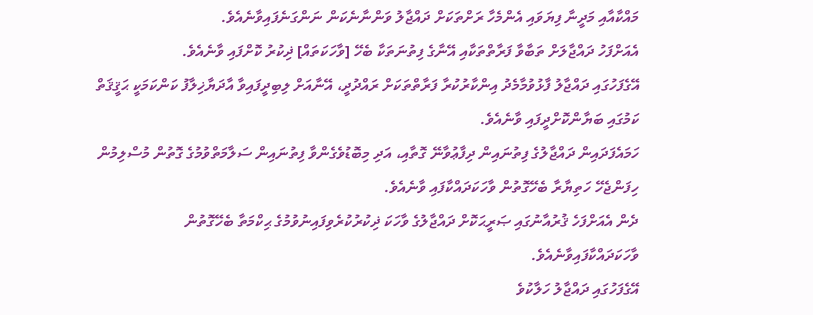މައްކާއާއި މަދީނާ ފިޔަވައި އެންމެހާ ރަށްތަކަށް ދައްޖާލު ވަންނާނެކަން ނަންގަނެފައިވާނެއެވެ.
އެއަށްފަހު ދައްޖާލަށް ތަބާވާ ފަރާތްތަކާއި އޭނާގެ ފިތުނަތަކާ ބެހޭ [ވާހަކަތައް] ޛިކުރު ކޮށްފައި ވާނެއެވެ.
އޭގެފަހުގައި ދައްޖާލު ފާޅުވުމާމެދު އިންކާރުކުރާ ފަރާތްތަކަށް ރައްދުދީ، އޭނާއަށް ލިބިދީފައިވާ އާދަޔާޚިލާފު ކަންކަމަކީ ޙަޤީޤަތް ކަމުގައި ބަޔާންކޮށްދީފައި ވާނެއެވެ.
ހަމައެފަދައިން ދައްޖާލުގެ ފިތުނައިން ދިފާޢުވާނޭ ގޮތާއި، އަދި މިބޮޑުވެގެންވާ ފިތުނައިން ސަލާމަތްވުމުގެ ގޮތުން މުސްލިމުން ހިފަންޖެހޭ ހަތިޔާރާ ބެހޭގޮތުން ވާހަކަދައްކާފައި ވާނެއެވެ.
ދެން އެއަށްފަހެ ޤުރުއާނުގައި ޞަރީޙަކޮށް ދައްޖާލުގެ ވާހަކަ ޛިކުރުކުރެވިފައިނުވުމުގެ ޙިކްމަތާ ބެހޭގޮތުން ވާހަކަދައްކާފައިވާނެއެވެ.
އޭގެފަހުގައި ދައްޖާލު ހަލާކުވެ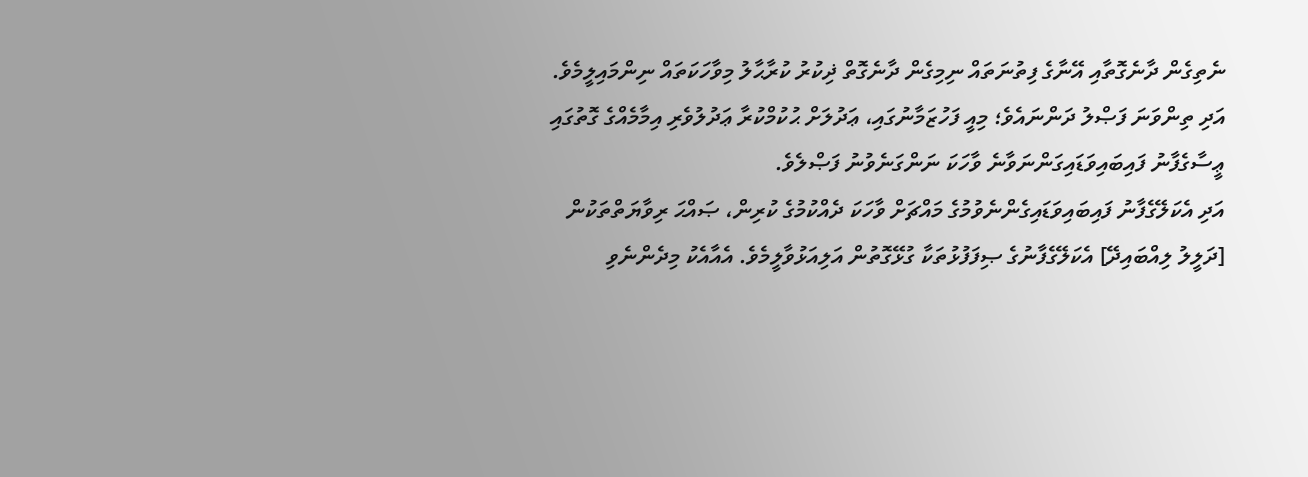ނެތިގެން ދާނެގޮތާއި އޭނާގެ ފިތުނަތައް ނިމިގެން ދާނެގޮތް ޛިކުރު ކުރާޙާލު މިވާހަކަތައް ނިންމައިލީމެވެ.
އަދި ތިންވަނަ ފަޞްލު ދަންނައެވެ؛ މިއީ ފަހުޒަމާނުގައި، ޢަދުލަށް ޙުކުމްކުރާ ޢަދުލުވެރި އިމާމެއްގެ ގޮތުގައި ޢީސާގެފާނު ފައިބައިވަޑައިގަންނަވާނެ ވާހަކަ ނަންގަނެވުނު ފަޞްލެވެ.
އަދި އެކަލޭގެފާނު ފައިބައިވަޑައިގެންނެވުމުގެ މައްޗަށް ވާހަކަ ދެއްކުމުގެ ކުރިން، ޞައްޙަ ރިވާޔަތްތަކުން [ދަލީލު ލިއްބައިދޭ] އެކަލޭގެފާނުގެ ޞިފަފުޅުތަކާ ގުޅޭގޮތުން އަލިއަޅުވާލީމެވެ. އެއާއެކު މިދެންނެވި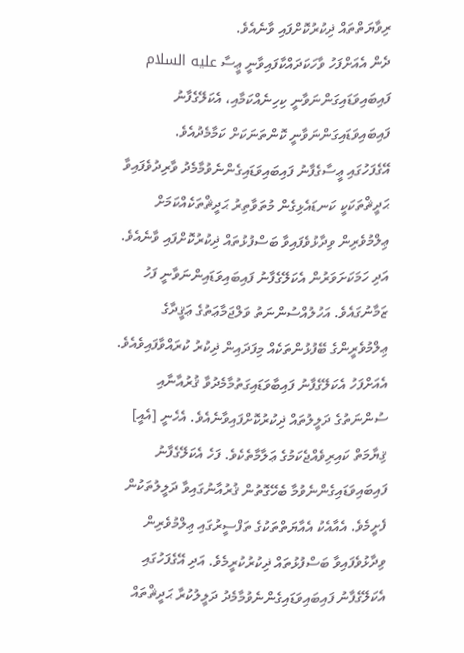ރިވާޔަތްތައް ޛިކުރުކޮށްފައި ވާނެއެވެ.
ދެން އެއަށްފަހު ވާހަކަދައްކާފައިވާނީ ޢީސާ عليه السلام ފައިބައިވަޑައިގަންނަވާނީ ކިހިނެއްކަމާއި، އެކަލޭގެފާނު ފައިބައިވަޑައިގަންނަވާނީ ކޮންތަނަކަށް ކަމާމެދުއެވެ.
އޭގެފަހުގައި ޢީސާގެފާނު ފައިބައިވަޑައިގެންނެވުމާމެދު ވާރިދުވެފައިވާ ޙަދީޘްތަކަކީ ކަނޑައެޅިގެން މުތަވާތިރު ޙަދީޘްތަކެއްކަމަށް ޢިލްމުވެރިން ވިދާޅުވެފައިވާ ބަސްފުޅުތައް ޛިކުރުކޮށްފައި ވާނެއެވެ. އަދި ހަމަކަށަވަރުން އެކަލޭގެފާނު ފައިބައިވަޑައިންނަވާނީ ފަހު ޒަމާނުގައެވެ. އަހުލުއްސުންނަތު ވަލްޖަމާޢަތުގެ ޢަޤީދާގެ ޢިލްމުވެރީންގެ ބޭފުޅުންތަކެއް މިފަދައިން ޛިކުރު ކުރައްވާފައިވެއެވެ.
އެއަށްފަހު އެކަލޭގެފާނު ފައިބާވަޑައިގަތުމާމެދުވާ ޤުރުއާނާއި ސުންނަތުގެ ދަލީލުތައް ޛިކުރުކޮށްފައިވާނެއެވެ. އެހެނީ [އެއީ] ޤިޔާމަތް ކައިރިވެއްޖެކަމުގެ ޢަލާމާތެކެވެ. ފަހެ އެކަލޭގެފާނު ފައިބައިވަޑައިގެންނެވުމާ ބެހޭގޮތުން ޤުރުއާނުގައިވާ ދަލީލުތަކުން ފެށީމެވެ. އެއާއެކު އެއާޔަތްތަކުގެ ތަފްސީރުގައި ޢިލްމުވެރިން ވިދާޅުވެފައިވާ ބަސްފުޅުތައް ޛިކުރުކުރީމެވެ. އަދި އޭގެފަހުގައި އެކަލޭގެފާނު ފައިބައިވަޑައިގެންނެވުމާމެދު ދަލީލުކުރާ ޙަދީޘްތައް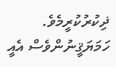ޛިކުރުކުރީމެވެ. ހަމަޔަޤީނުންވެސް އެއީ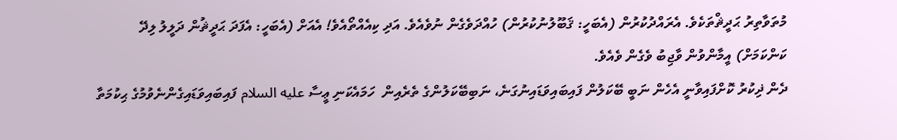މުތަވާތިރު ޙަދީޘްތަކެވެ. އެރައްދުކުރުން (އެބަހީ: ޤަބޫލުނުކުރުން) ހުއްދަވެގެން ނުވެއެވެ. އަދި ކިއެއްތޯއެވެ! އެއަށް (އެބަހީ: އެފަދަ ޙަދީޘުން ދަލީލު ލިދޭ ކަންކަމަށް) އީމާންވުން ވާޖިބު ވެގެން ވެއެވެ.
ދެން ޛިކުރު ކޮށްފައިވާނީ އެހެން ނަބީ ބޭކަލުން ފައިބައިވަޑައިނުގަނެ، ނަބިބޭކަލުންގެ ތެރެއިން  ހަމައެކަނި ޢީސާ عليه السلام ފައިބައިވަޑައިގެންނެވުމުގެ ޙިކުމަތާ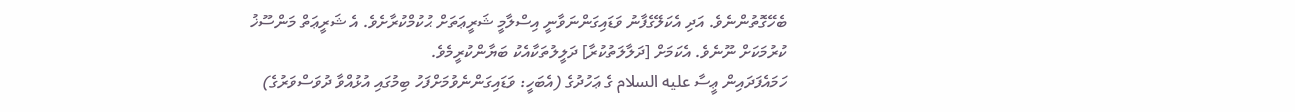ބެހޭގޮތުންނެވެ. އަދި އެކަލޭގެފާނު ވަޑައިގަންނަވާނީ އިސްލާމީ ޝަރީޢަތަށް ޙުކުމްކުރާށެވެ. އެ ޝަރީޢަތް މަންސޫޚު ކުރުމަކަށް ނޫނެވެ. އެކަމަށް [ދަލާލަތުކުރާ] ދަލީލުތަކާއެކު ބަޔާންކުރީމެވެ.
ހަމައެފަދައިން ޢީސާ عليه السلام ގެ ޢަހުދުގެ (އެބަހީ: ވަޑައިގަންނެވުމަށްފަހު ބިމުގައި އުޅުއްވާ ދުވަސްވަރުގެ)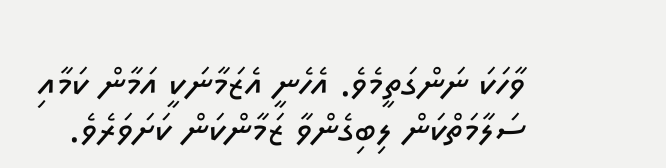ވާހަކަ ނަންގަތީމެވެ. އެހެނީ އެޒަމާނަކީ އަމާން ކަމާއި ސަލާމަތްކަން ލިބިގެންވާ ޒަމާންކަން ކަށަވަރެވެ.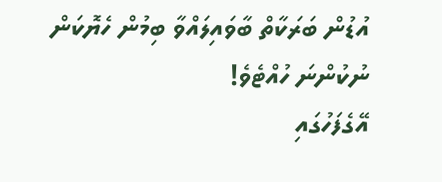އުޑުން ބަރަކާތް ބާވައިލައްވާ ބިމުން ހެޔޮކަން ނުކުންނަ ހުއްޓެވެ!
އޭގެފަހުގައި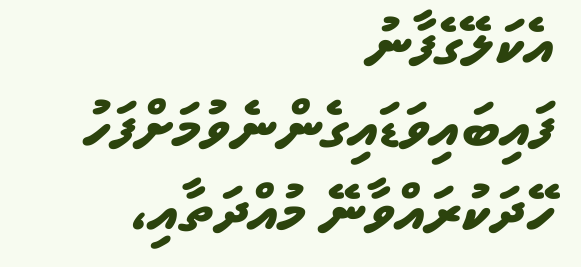އެކަލޭގެފާނު ފައިބައިވަޑައިގެންނެވުމަށްފަހު ހޭދަކުރައްވާނޭ މުއްދަތާއި،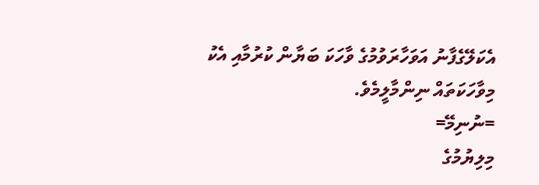އެކަލޭގެފާނު އަވަހާރަވުމުގެ ވާހަކަ ބަޔާން ކުރުމާއި އެކު މިވާހަކަތައް ނިންމާލީމެވެ.
=ނުނިމޭ=
މިލިޔުމުގެ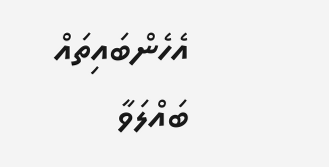އެހެންބައިތައް ބައްލަވާ